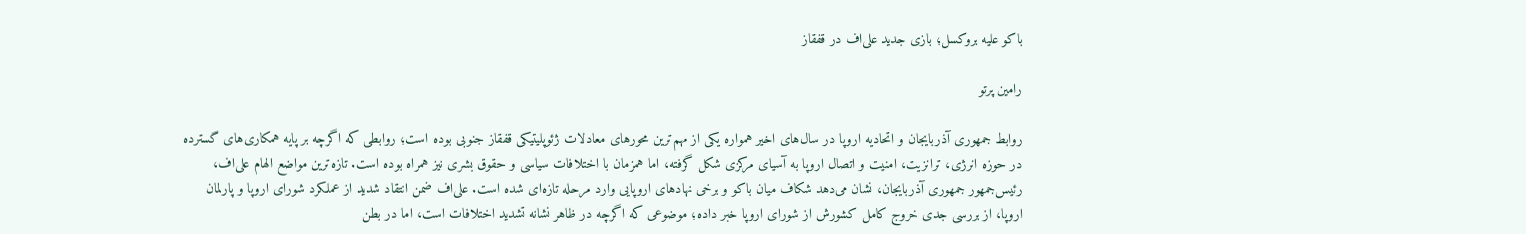باکو علیه بروکسل؛ بازی جدید علی‌اف در قفقاز

رامین پرتو

روابط جمهوری آذربایجان و اتحادیه اروپا در سال‌های اخیر همواره یکی از مهم‌ترین محورهای معادلات ژئوپلیتیکی قفقاز جنوبی بوده است؛ روابطی که اگرچه بر پایه همکاری‌های گسترده در حوزه انرژی، ترانزیت، امنیت و اتصال اروپا به آسیای مرکزی شکل گرفته، اما همزمان با اختلافات سیاسی و حقوق بشری نیز همراه بوده است. تازه‌ترین مواضع الهام علی‌اف، رئیس‌جمهور جمهوری آذربایجان، نشان می‌دهد شکاف میان باکو و برخی نهادهای اروپایی وارد مرحله تازه‌ای شده است. علی‌اف ضمن انتقاد شدید از عملکرد شورای اروپا و پارلمان اروپا، از بررسی جدی خروج کامل کشورش از شورای اروپا خبر داده؛ موضوعی که اگرچه در ظاهر نشانه تشدید اختلافات است، اما در بطن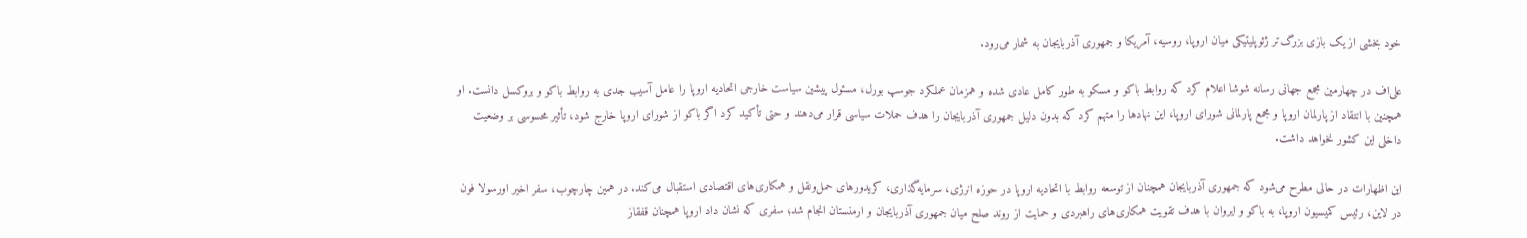خود بخشی از یک بازی بزرگ‌تر ژئوپلیتیکی میان اروپا، روسیه، آمریکا و جمهوری آذربایجان به شمار می‌رود.

علی‌اف در چهارمین مجمع جهانی رسانه شوشا اعلام کرد که روابط باکو و مسکو به طور کامل عادی شده و همزمان عملکرد جوسپ بورل، مسئول پیشین سیاست خارجی اتحادیه اروپا را عامل آسیب جدی به روابط باکو و بروکسل دانست. او همچنین با انتقاد از پارلمان اروپا و مجمع پارلمانی شورای اروپا، این نهادها را متهم کرد که بدون دلیل جمهوری آذربایجان را هدف حملات سیاسی قرار می‌دهند و حتی تأکید کرد اگر باکو از شورای اروپا خارج شود، تأثیر محسوسی بر وضعیت داخلی این کشور نخواهد داشت.

این اظهارات در حالی مطرح می‌شود که جمهوری آذربایجان همچنان از توسعه روابط با اتحادیه اروپا در حوزه انرژی، سرمایه‌گذاری، کریدورهای حمل‌ونقل و همکاری‌های اقتصادی استقبال می‌کند. در همین چارچوب، سفر اخیر اورسولا فون در لاین، رئیس کمیسیون اروپا، به باکو و ایروان با هدف تقویت همکاری‌های راهبردی و حمایت از روند صلح میان جمهوری آذربایجان و ارمنستان انجام شد؛ سفری که نشان داد اروپا همچنان قفقاز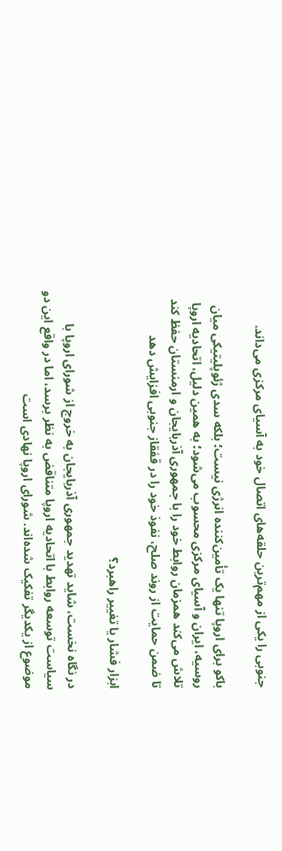جنوبی را یکی از مهم‌ترین حلقه‌های اتصال خود به آسیای مرکزی می‌داند.

باکو برای اروپا تنها یک تأمین‌کننده انرژی نیست؛ بلکه سدی ژئوپلیتیکی میان روسیه، ایران و آسیای مرکزی محسوب می‌شود؛ به همین دلیل، اتحادیه اروپا تلاش می‌کند همزمان روابط خود را با جمهوری آذربایجان و ارمنستان حفظ کند تا ضمن حمایت از روند صلح، نفوذ خود را در قفقاز جنوبی افزایش دهد

ابزار فشار یا تغییر راهبرد؟

در نگاه نخست، شاید تهدید جمهوری آذربایجان به خروج از شورای اروپا با سیاست توسعه روابط با اتحادیه اروپا متناقض به نظر برسد، اما در واقع این دو موضوع از یکدیگر تفکیک شده‌اند. شورای اروپا نهادی است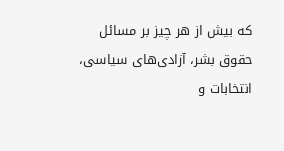که بیش از هر چیز بر مسائل حقوق بشر، آزادی‌های سیاسی، انتخابات و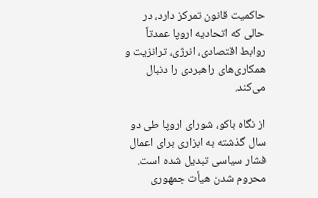حاکمیت قانون تمرکز دارد، در حالی که اتحادیه اروپا عمدتاً روابط اقتصادی، انرژی، ترانزیت و همکاری‌های راهبردی را دنبال می‌کند.

از نگاه باکو، شورای اروپا طی دو سال گذشته به ابزاری برای اعمال فشار سیاسی تبدیل شده است. محروم شدن هیأت جمهوری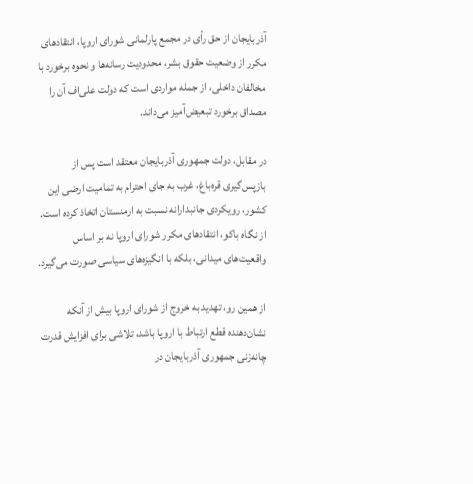آذربایجان از حق رأی در مجمع پارلمانی شورای اروپا، انتقادهای مکرر از وضعیت حقوق بشر، محدودیت رسانه‌ها و نحوه برخورد با مخالفان داخلی، از جمله مواردی است که دولت علی‌اف آن را مصداق برخورد تبعیض‌آمیز می‌داند.

در مقابل، دولت جمهوری آذربایجان معتقد است پس از بازپس‌گیری قره‌باغ، غرب به جای احترام به تمامیت ارضی این کشور، رویکردی جانبدارانه نسبت به ارمنستان اتخاذ کرده است. از نگاه باکو، انتقادهای مکرر شورای اروپا نه بر اساس واقعیت‌های میدانی، بلکه با انگیزه‌های سیاسی صورت می‌گیرد.

از همین رو، تهدید به خروج از شورای اروپا بیش از آنکه نشان‌دهنده قطع ارتباط با اروپا باشد، تلاشی برای افزایش قدرت چانه‌زنی جمهوری آذربایجان در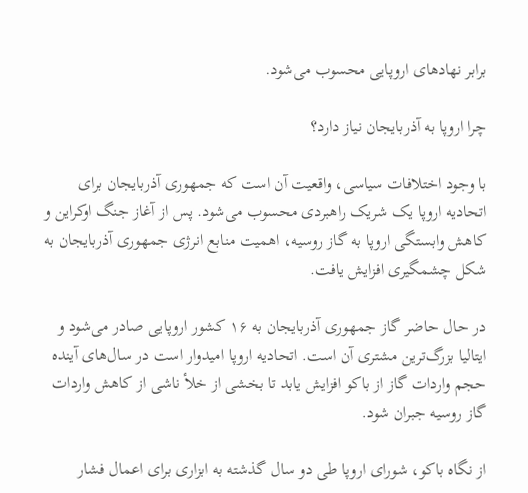برابر نهادهای اروپایی محسوب می‌شود.

چرا اروپا به آذربایجان نیاز دارد؟

با وجود اختلافات سیاسی، واقعیت آن است که جمهوری آذربایجان برای اتحادیه اروپا یک شریک راهبردی محسوب می‌شود. پس از آغاز جنگ اوکراین و کاهش وابستگی اروپا به گاز روسیه، اهمیت منابع انرژی جمهوری آذربایجان به شکل چشمگیری افزایش یافت.

در حال حاضر گاز جمهوری آذربایجان به ۱۶ کشور اروپایی صادر می‌شود و ایتالیا بزرگ‌ترین مشتری آن است. اتحادیه اروپا امیدوار است در سال‌های آینده حجم واردات گاز از باکو افزایش یابد تا بخشی از خلأ ناشی از کاهش واردات گاز روسیه جبران شود.

از نگاه باکو، شورای اروپا طی دو سال گذشته به ابزاری برای اعمال فشار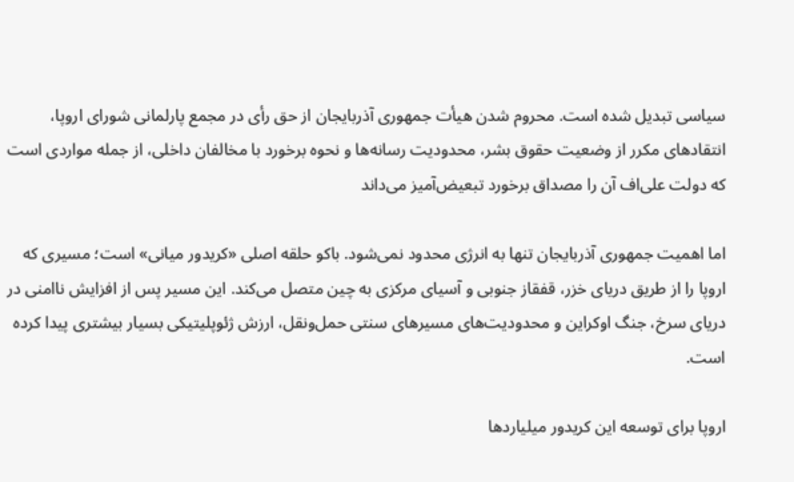سیاسی تبدیل شده است. محروم شدن هیأت جمهوری آذربایجان از حق رأی در مجمع پارلمانی شورای اروپا، انتقادهای مکرر از وضعیت حقوق بشر، محدودیت رسانه‌ها و نحوه برخورد با مخالفان داخلی، از جمله مواردی است که دولت علی‌اف آن را مصداق برخورد تبعیض‌آمیز می‌داند

اما اهمیت جمهوری آذربایجان تنها به انرژی محدود نمی‌شود. باکو حلقه اصلی «کریدور میانی» است؛ مسیری که اروپا را از طریق دریای خزر، قفقاز جنوبی و آسیای مرکزی به چین متصل می‌کند. این مسیر پس از افزایش ناامنی در دریای سرخ، جنگ اوکراین و محدودیت‌های مسیرهای سنتی حمل‌ونقل، ارزش ژئوپلیتیکی بسیار بیشتری پیدا کرده است.

اروپا برای توسعه این کریدور میلیاردها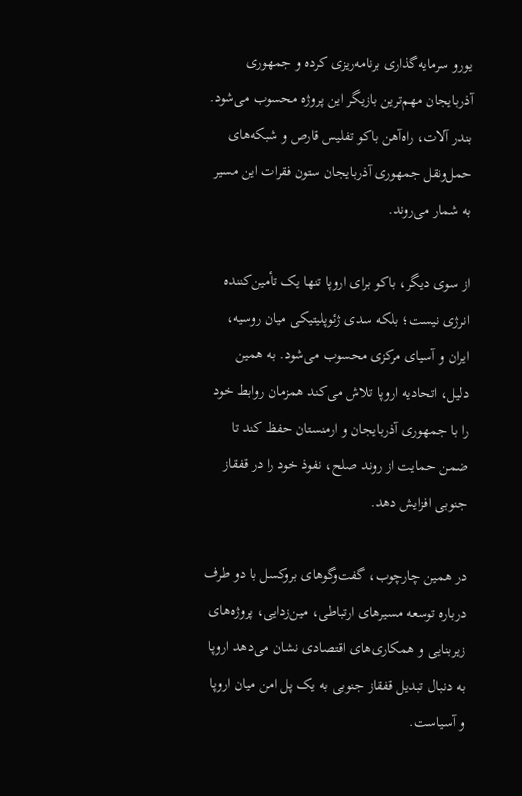یورو سرمایه‌گذاری برنامه‌ریزی کرده و جمهوری آذربایجان مهم‌ترین بازیگر این پروژه محسوب می‌شود. بندر آلات، راه‌آهن باکو تفلیس قارص و شبکه‌های حمل‌ونقل جمهوری آذربایجان ستون فقرات این مسیر به شمار می‌روند.

از سوی دیگر، باکو برای اروپا تنها یک تأمین‌کننده انرژی نیست؛ بلکه سدی ژئوپلیتیکی میان روسیه، ایران و آسیای مرکزی محسوب می‌شود. به همین دلیل، اتحادیه اروپا تلاش می‌کند همزمان روابط خود را با جمهوری آذربایجان و ارمنستان حفظ کند تا ضمن حمایت از روند صلح، نفوذ خود را در قفقاز جنوبی افزایش دهد.

در همین چارچوب، گفت‌وگوهای بروکسل با دو طرف درباره توسعه مسیرهای ارتباطی، مین‌زدایی، پروژه‌های زیربنایی و همکاری‌های اقتصادی نشان می‌دهد اروپا به دنبال تبدیل قفقاز جنوبی به یک پل امن میان اروپا و آسیاست.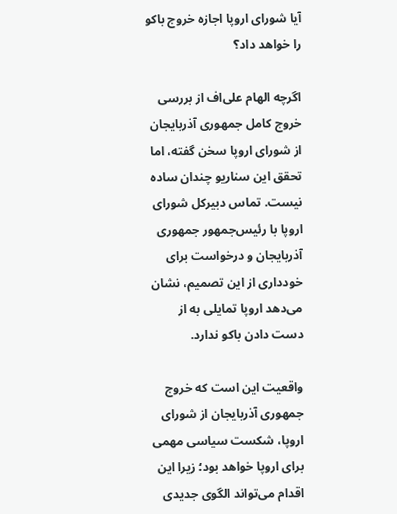آیا شورای اروپا اجازه خروج باکو را خواهد داد؟

اگرچه الهام علی‌اف از بررسی خروج کامل جمهوری آذربایجان از شورای اروپا سخن گفته، اما تحقق این سناریو چندان ساده نیست. تماس دبیرکل شورای اروپا با رئیس‌جمهور جمهوری آذربایجان و درخواست برای خودداری از این تصمیم، نشان می‌دهد اروپا تمایلی به از دست دادن باکو ندارد.

واقعیت این است که خروج جمهوری آذربایجان از شورای اروپا، شکست سیاسی مهمی برای اروپا خواهد بود؛ زیرا این اقدام می‌تواند الگوی جدیدی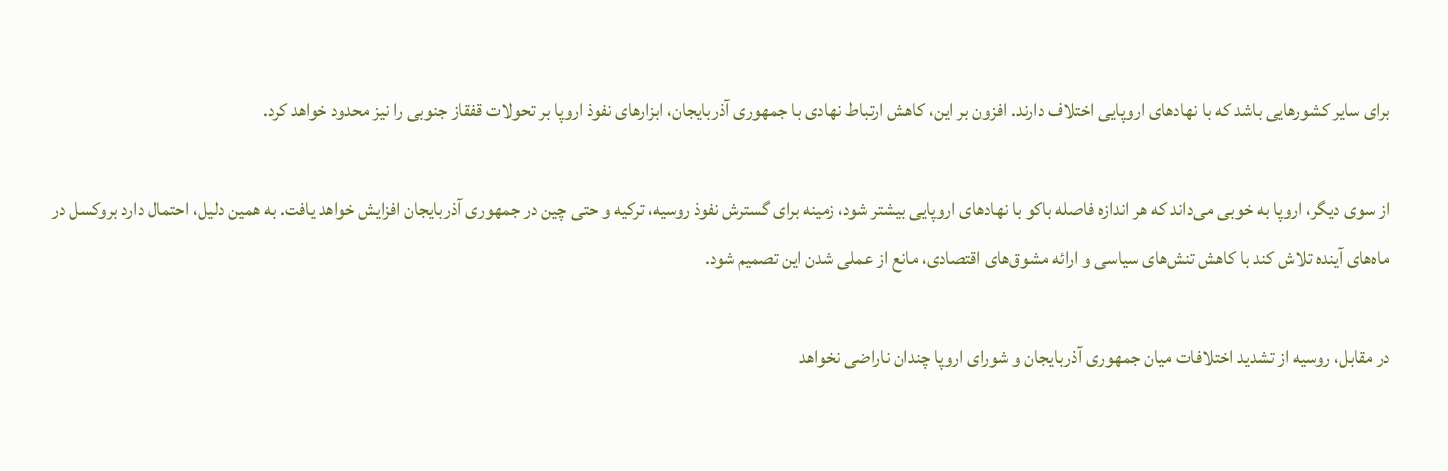برای سایر کشورهایی باشد که با نهادهای اروپایی اختلاف دارند. افزون بر این، کاهش ارتباط نهادی با جمهوری آذربایجان، ابزارهای نفوذ اروپا بر تحولات قفقاز جنوبی را نیز محدود خواهد کرد.

از سوی دیگر، اروپا به خوبی می‌داند که هر اندازه فاصله باکو با نهادهای اروپایی بیشتر شود، زمینه برای گسترش نفوذ روسیه، ترکیه و حتی چین در جمهوری آذربایجان افزایش خواهد یافت. به همین دلیل، احتمال دارد بروکسل در ماه‌های آینده تلاش کند با کاهش تنش‌های سیاسی و ارائه مشوق‌های اقتصادی، مانع از عملی شدن این تصمیم شود.

در مقابل، روسیه از تشدید اختلافات میان جمهوری آذربایجان و شورای اروپا چندان ناراضی نخواهد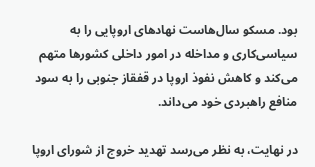بود. مسکو سال‌هاست نهادهای اروپایی را به سیاسی‌کاری و مداخله در امور داخلی کشورها متهم می‌کند و کاهش نفوذ اروپا در قفقاز جنوبی را به سود منافع راهبردی خود می‌داند.

در نهایت، به نظر می‌رسد تهدید خروج از شورای اروپا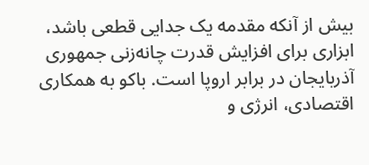بیش از آنکه مقدمه یک جدایی قطعی باشد، ابزاری برای افزایش قدرت چانه‌زنی جمهوری آذربایجان در برابر اروپا است. باکو به همکاری اقتصادی، انرژی و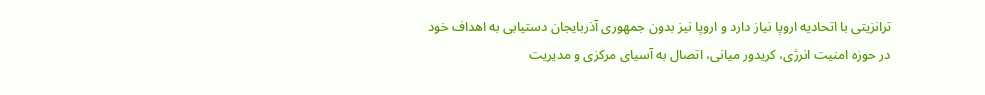ترانزیتی با اتحادیه اروپا نیاز دارد و اروپا نیز بدون جمهوری آذربایجان دستیابی به اهداف خود در حوزه امنیت انرژی، کریدور میانی، اتصال به آسیای مرکزی و مدیریت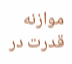موازنه قدرت در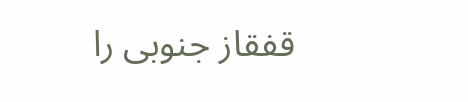قفقاز جنوبی را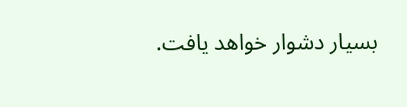بسیار دشوار خواهد یافت.